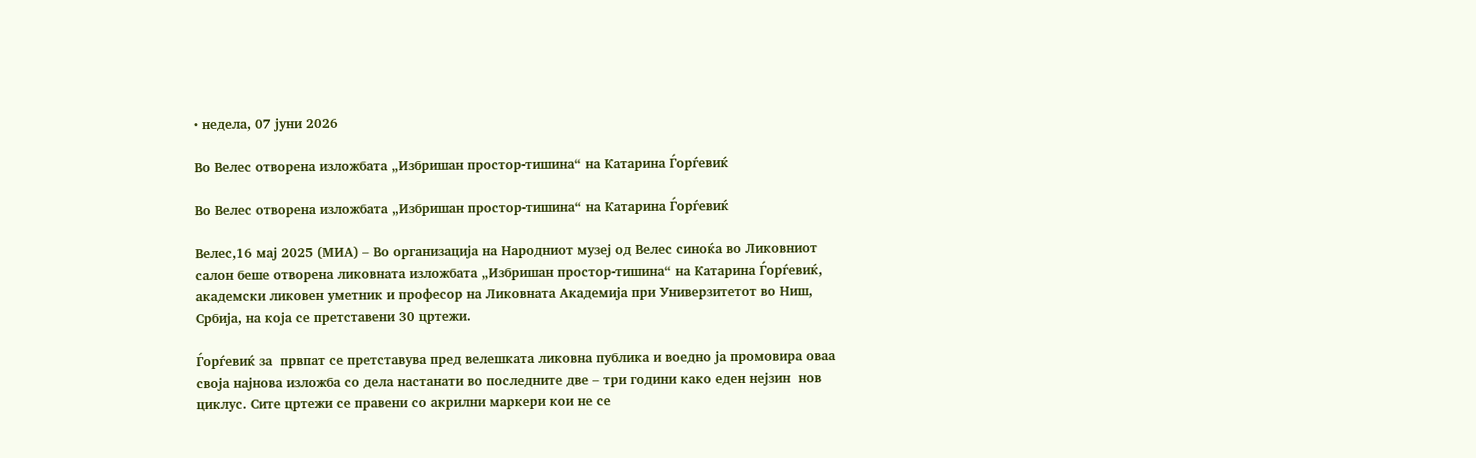• недела, 07 јуни 2026

Во Велес отворена изложбата „Избришан простор-тишина“ на Катарина Ѓорѓевиќ

Во Велес отворена изложбата „Избришан простор-тишина“ на Катарина Ѓорѓевиќ

Велес,16 мај 2025 (МИА) – Во организација на Народниот музеј од Велес синоќа во Ликовниот салон беше отворена ликовната изложбата „Избришан простор-тишина“ на Катарина Ѓорѓевиќ, академски ликовен уметник и професор на Ликовната Академија при Универзитетот во Ниш, Србија, на која се претставени 30 цртежи.

Ѓорѓевиќ за  првпат се претставува пред велешката ликовна публика и воедно ја промовира оваа своја најнова изложба со дела настанати во последните две – три години како еден нејзин  нов циклус. Сите цртежи се правени со акрилни маркери кои не се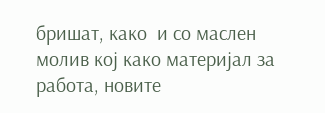бришат, како  и со маслен  молив кој како материјал за работа, новите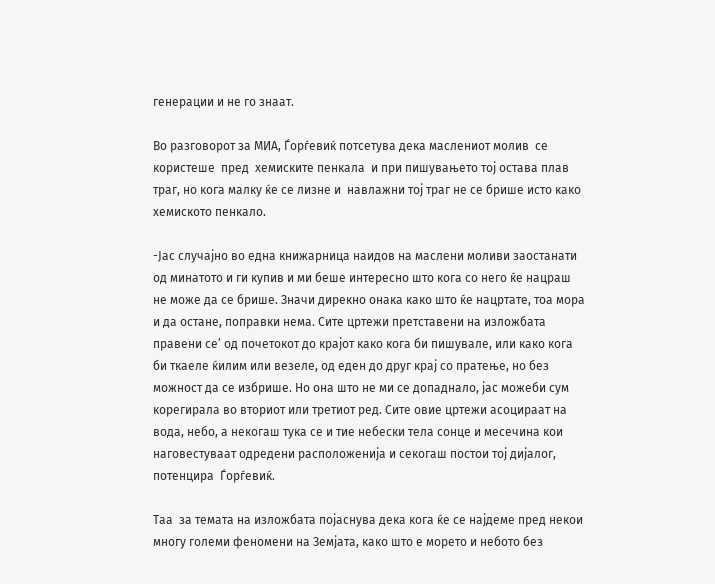генерации и не го знаат.

Во разговорот за МИА, Ѓорѓевиќ потсетува дека маслениот молив  се користеше  пред  хемиските пенкала  и при пишувањето тој остава плав траг, но кога малку ќе се лизне и  навлажни тој траг не се брише исто како хемиското пенкало.

-Јас случајно во една книжарница наидов на маслени моливи заостанати од минатото и ги купив и ми беше интересно што кога со него ќе нацраш не може да се брише. Значи дирекно онака како што ќе нацртате, тоа мора и да остане, поправки нема. Сите цртежи претставени на изложбата правени се’ од почетокот до крајот како кога би пишувале, или како кога би ткаеле ќилим или везеле, од еден до друг крај со пратење, но без можност да се избрише. Но она што не ми се допаднало, јас можеби сум корегирала во вториот или третиот ред. Сите овие цртежи асоцираат на вода, небо, а некогаш тука се и тие небески тела сонце и месечина кои наговестуваат одредени расположенија и секогаш постои тој дијалог, потенцира  Ѓорѓевиќ.

Таа  за темата на изложбата појаснува дека кога ќе се најдеме пред некои многу големи феномени на Земјата, како што е морето и небото без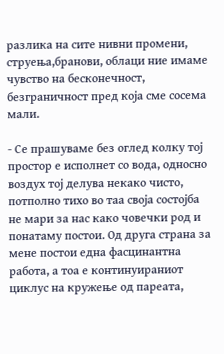разлика на сите нивни промени, струења,бранови, облаци ние имаме чувство на бесконечност, безграничност пред која сме сосема мали.

- Се прашуваме без оглед колку тој простор е исполнет со вода, односно воздух тој делува некако чисто, потполно тихо во таа своја состојба не мари за нас како човечки род и понатаму постои. Од друга страна за мене постои една фасцинантна работа, а тоа е континуираниот циклус на кружење од пареата,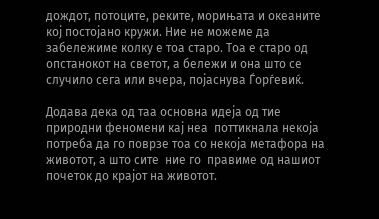дождот, потоците, реките, морињата и океаните кој постојано кружи. Ние не можеме да забележиме колку е тоа старо. Тоа е старо од опстанокот на светот, а бележи и она што се случило сега или вчера, појаснува Ѓорѓевиќ.

Додава дека од таа основна идеја од тие природни феномени кај неа  поттикнала некоја потреба да го поврзе тоа со некоја метафора на животот, а што сите  ние го  правиме од нашиот почеток до крајот на животот.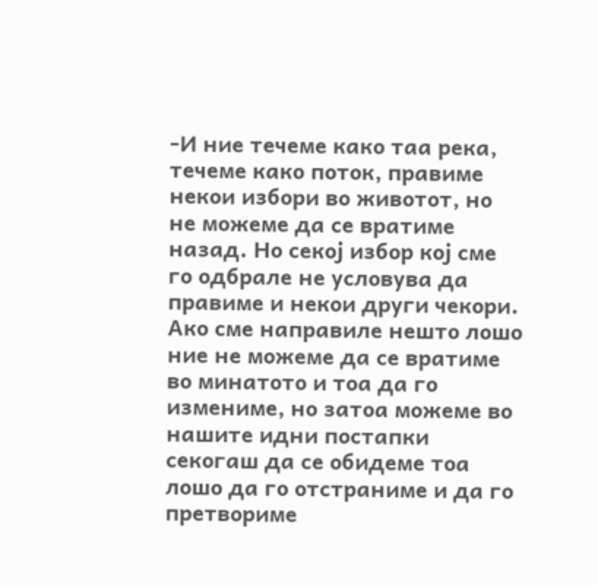-И ние течеме како таа река, течеме како поток, правиме некои избори во животот, но не можеме да се вратиме назад. Но секој избор кој сме го одбрале не условува да правиме и некои други чекори. Ако сме направиле нешто лошо ние не можеме да се вратиме во минатото и тоа да го измениме, но затоа можеме во нашите идни постапки секогаш да се обидеме тоа лошо да го отстраниме и да го претвориме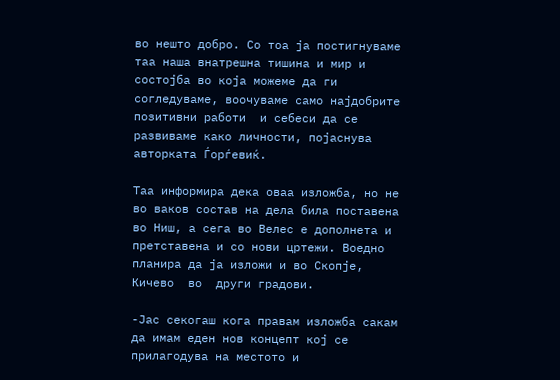во нешто добро. Со тоа ја постигнуваме таа наша внатрешна тишина и мир и состојба во која можеме да ги согледуваме, воочуваме само најдобрите позитивни работи  и себеси да се развиваме како личности, појаснува авторката Ѓорѓевиќ.

Таа информира дека оваа изложба, но не во ваков состав на дела била поставена во Ниш, а сега во Велес е дополнета и претставена и со нови цртежи. Воедно планира да ја изложи и во Скопје, Кичево  во  други градови.

-Јас секогаш кога правам изложба сакам да имам еден нов концепт кој се прилагодува на местото и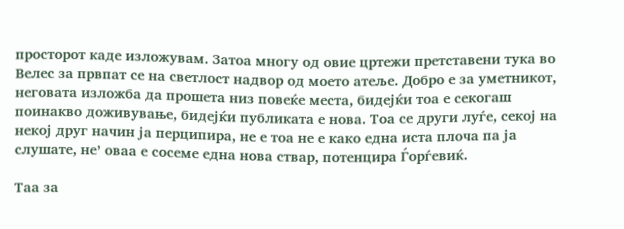просторот каде изложувам. Затоа многу од овие цртежи претставени тука во Велес за првпат се на светлост надвор од моето атеље. Добро е за уметникот, неговата изложба да прошета низ повеќе места, бидејќи тоа е секогаш поинакво доживување, бидејќи публиката е нова. Тоа се други луѓе, секој на некој друг начин ја перципира, не е тоа не е како една иста плоча па ја слушате, не’ оваа е сосеме една нова ствар, потенцира Ѓорѓевиќ.

Таа за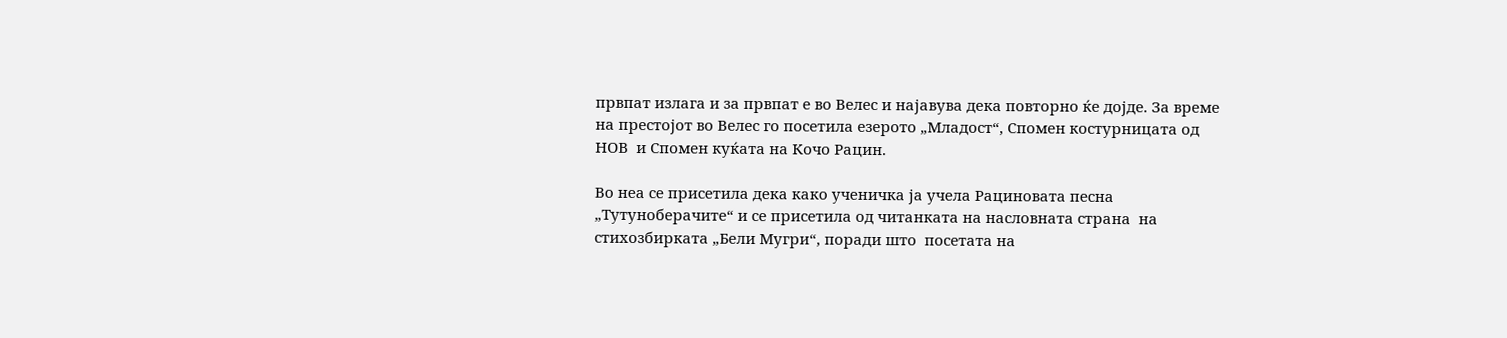првпат излага и за првпат е во Велес и најавува дека повторно ќе дојде. За време на престојот во Велес го посетила езерото „Младост“, Спомен костурницата од НОВ  и Спомен куќата на Кочо Рацин.

Во неа се присетила дека како ученичка ја учела Рациновата песна „Тутуноберачите“ и се присетила од читанката на насловната страна  на стихозбирката „Бели Мугри“, поради што  посетата на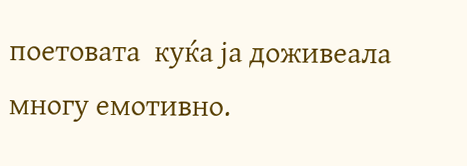поетовата  куќа ја доживеала многу емотивно.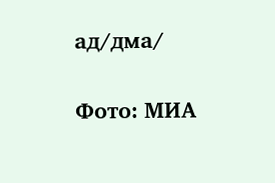ад/дма/

Фото: МИА